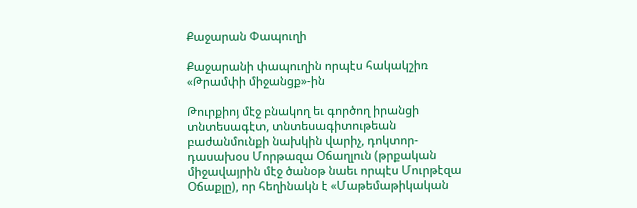Քաջարան Փապուղի

Քաջարանի փապուղին որպէս հակակշիռ «Թրամփի միջանցք»-ին

Թուրքիոյ մէջ բնակող եւ գործող իրանցի տնտեսագէտ, տնտեսագիտութեան բաժանմունքի նախկին վարիչ, դոկտոր-դասախօս Մորթազա Օճաղլուն (թրքական միջավայրին մէջ ծանօթ նաեւ որպէս Մուրթէզա Օճաքլը), որ հեղինակն է «Մաթեմաթիկական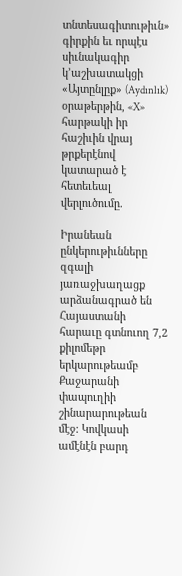տնտեսագիտութիւն» գիրքին եւ որպէս սիւնակագիր կ՚աշխատակցի «Այտընլըք» (Aydınlık) օրաթերթին, «X» հարթակի իր հաշիւին վրայ թրքերէնով կատարած է հետեւեալ վերլուծումը.

Իրանեան ընկերութիւնները զգալի յառաջխաղացք արձանագրած են Հայաստանի հարաւը գտնուող 7,2 քիլոմեթր երկարութեամբ Քաջարանի փապուղիի շինարարութեան մէջ: Կովկասի ամէնէն բարդ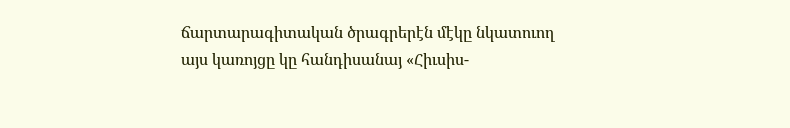ճարտարագիտական ծրագրերէն մէկը նկատուող այս կառոյցը կը հանդիսանայ «Հիւսիս-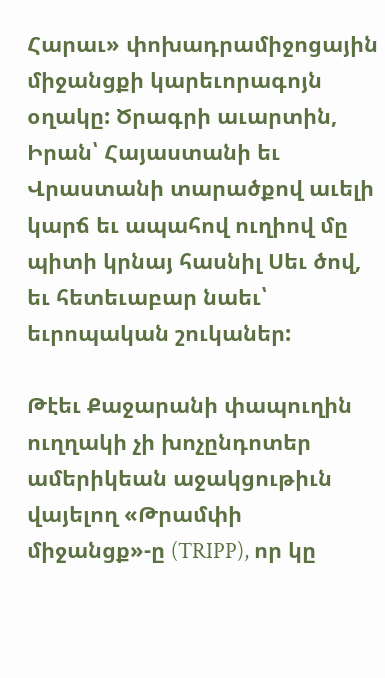Հարաւ» փոխադրամիջոցային միջանցքի կարեւորագոյն օղակը: Ծրագրի աւարտին, Իրան՝ Հայաստանի եւ Վրաստանի տարածքով աւելի կարճ եւ ապահով ուղիով մը պիտի կրնայ հասնիլ Սեւ ծով, եւ հետեւաբար նաեւ՝ եւրոպական շուկաներ:

Թէեւ Քաջարանի փապուղին ուղղակի չի խոչընդոտեր ամերիկեան աջակցութիւն վայելող «Թրամփի միջանցք»-ը (TRIPP), որ կը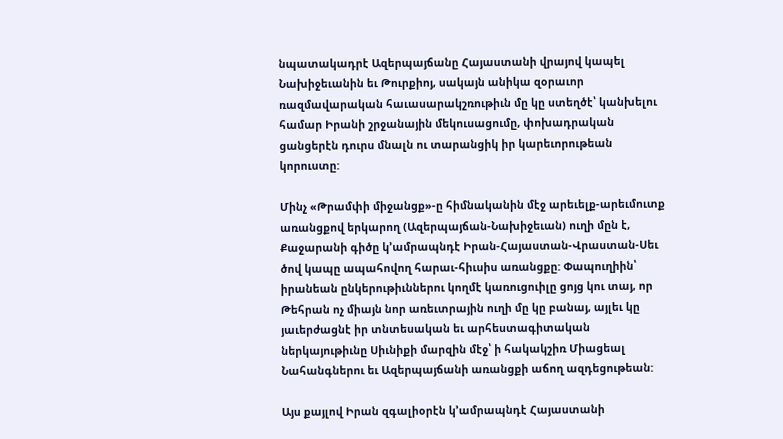նպատակադրէ Ազերպայճանը Հայաստանի վրայով կապել Նախիջեւանին եւ Թուրքիոյ, սակայն անիկա զօրաւոր ռազմավարական հաւասարակշռութիւն մը կը ստեղծէ՝ կանխելու համար Իրանի շրջանային մեկուսացումը, փոխադրական ցանցերէն դուրս մնալն ու տարանցիկ իր կարեւորութեան կորուստը:

Մինչ «Թրամփի միջանցք»-ը հիմնականին մէջ արեւելք-արեւմուտք առանցքով երկարող (Ազերպայճան-Նախիջեւան) ուղի մըն է, Քաջարանի գիծը կ՚ամրապնդէ Իրան-Հայաստան-Վրաստան-Սեւ ծով կապը ապահովող հարաւ-հիւսիս առանցքը: Փապուղիին՝ իրանեան ընկերութիւններու կողմէ կառուցուիլը ցոյց կու տայ, որ Թեհրան ոչ միայն նոր առեւտրային ուղի մը կը բանայ, այլեւ կը յաւերժացնէ իր տնտեսական եւ արհեստագիտական ներկայութիւնը Սիւնիքի մարզին մէջ՝ ի հակակշիռ Միացեալ Նահանգներու եւ Ազերպայճանի առանցքի աճող ազդեցութեան:

Այս քայլով Իրան զգալիօրէն կ՚ամրապնդէ Հայաստանի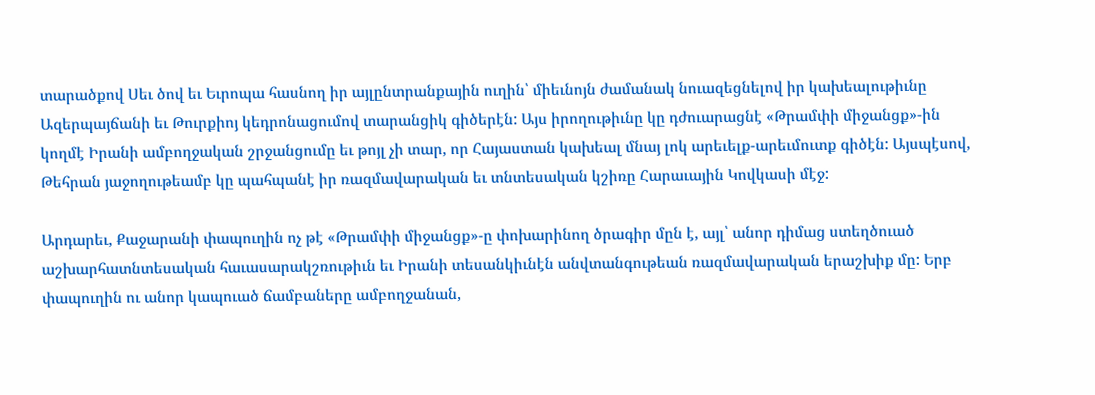տարածքով Սեւ ծով եւ Եւրոպա հասնող իր այլընտրանքային ուղին՝ միեւնոյն ժամանակ նուազեցնելով իր կախեալութիւնը Ազերպայճանի եւ Թուրքիոյ կեդրոնացումով տարանցիկ գիծերէն: Այս իրողութիւնը կը դժուարացնէ «Թրամփի միջանցք»-ին կողմէ Իրանի ամբողջական շրջանցումը եւ թոյլ չի տար, որ Հայաստան կախեալ մնայ լոկ արեւելք-արեւմուտք գիծէն: Այսպէսով, Թեհրան յաջողութեամբ կը պահպանէ իր ռազմավարական եւ տնտեսական կշիռը Հարաւային Կովկասի մէջ:

Արդարեւ, Քաջարանի փապուղին ոչ թէ «Թրամփի միջանցք»-ը փոխարինող ծրագիր մըն է, այլ՝ անոր դիմաց ստեղծուած աշխարհատնտեսական հաւասարակշռութիւն եւ Իրանի տեսանկիւնէն անվտանգութեան ռազմավարական երաշխիք մը: Երբ փապուղին ու անոր կապուած ճամբաները ամբողջանան,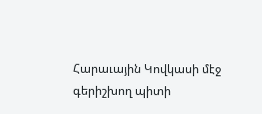Հարաւային Կովկասի մէջ գերիշխող պիտի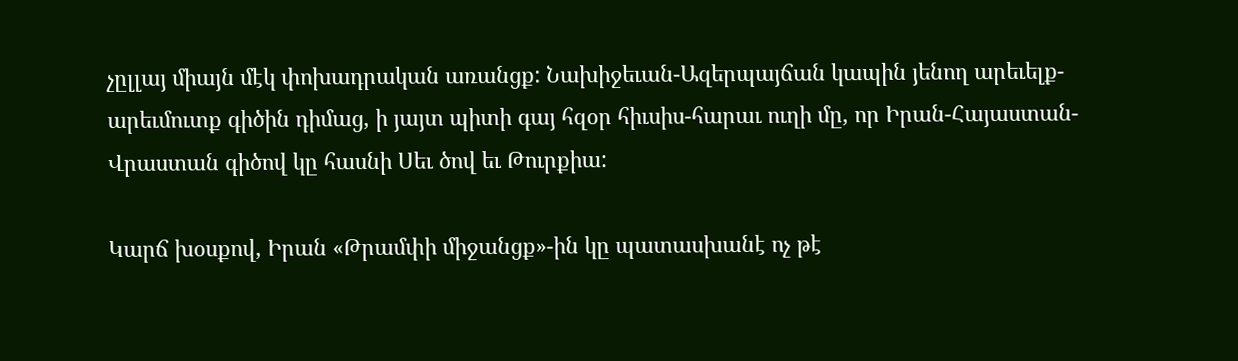չըլլայ միայն մէկ փոխադրական առանցք: Նախիջեւան-Ազերպայճան կապին յենող արեւելք-արեւմուտք գիծին դիմաց, ի յայտ պիտի գայ հզօր հիւսիս-հարաւ ուղի մը, որ Իրան-Հայաստան-Վրաստան գիծով կը հասնի Սեւ ծով եւ Թուրքիա:

Կարճ խօսքով, Իրան «Թրամփի միջանցք»-ին կը պատասխանէ ոչ թէ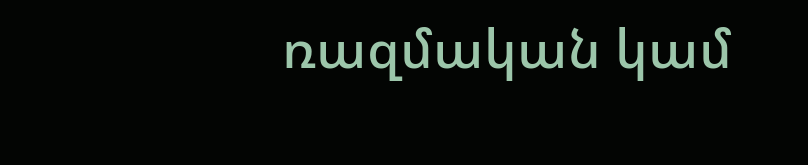ռազմական կամ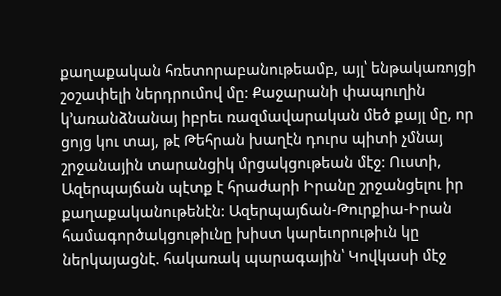քաղաքական հռետորաբանութեամբ, այլ՝ ենթակառոյցի շօշափելի ներդրումով մը: Քաջարանի փապուղին կ՚առանձնանայ իբրեւ ռազմավարական մեծ քայլ մը, որ ցոյց կու տայ, թէ Թեհրան խաղէն դուրս պիտի չմնայ շրջանային տարանցիկ մրցակցութեան մէջ: Ուստի, Ազերպայճան պէտք է հրաժարի Իրանը շրջանցելու իր քաղաքականութենէն: Ազերպայճան-Թուրքիա-Իրան համագործակցութիւնը խիստ կարեւորութիւն կը ներկայացնէ. հակառակ պարագային՝ Կովկասի մէջ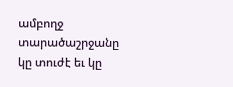ամբողջ տարածաշրջանը կը տուժէ եւ կը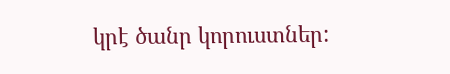կրէ ծանր կորուստներ: